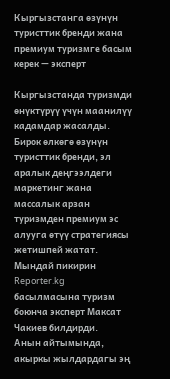Кыргызстанга өзүнүн туристтик бренди жана премиум туризмге басым керек — эксперт

Кыргызстанда туризмди өнүктүрүү үчүн маанилүү кадамдар жасалды. Бирок өлкөгө өзүнүн туристтик бренди, эл аралык деңгээлдеги маркетинг жана массалык арзан туризмден премиум эс алууга өтүү стратегиясы жетишпей жатат. Мындай пикирин Reporter.kg басылмасына туризм боюнча эксперт Максат Чакиев билдирди.
Анын айтымында, акыркы жылдардагы эң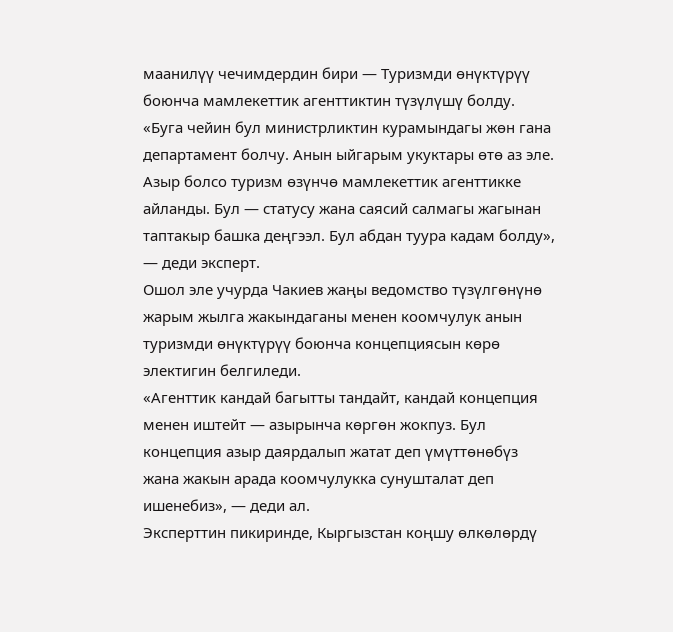маанилүү чечимдердин бири — Туризмди өнүктүрүү боюнча мамлекеттик агенттиктин түзүлүшү болду.
«Буга чейин бул министрликтин курамындагы жөн гана департамент болчу. Анын ыйгарым укуктары өтө аз эле. Азыр болсо туризм өзүнчө мамлекеттик агенттикке айланды. Бул — статусу жана саясий салмагы жагынан таптакыр башка деңгээл. Бул абдан туура кадам болду», — деди эксперт.
Ошол эле учурда Чакиев жаңы ведомство түзүлгөнүнө жарым жылга жакындаганы менен коомчулук анын туризмди өнүктүрүү боюнча концепциясын көрө электигин белгиледи.
«Агенттик кандай багытты тандайт, кандай концепция менен иштейт — азырынча көргөн жокпуз. Бул концепция азыр даярдалып жатат деп үмүттөнөбүз жана жакын арада коомчулукка сунушталат деп ишенебиз», — деди ал.
Эксперттин пикиринде, Кыргызстан коңшу өлкөлөрдү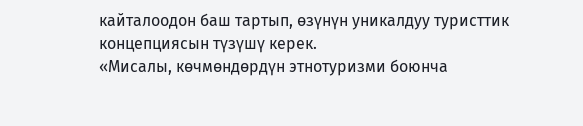кайталоодон баш тартып, өзүнүн уникалдуу туристтик концепциясын түзүшү керек.
«Мисалы, көчмөндөрдүн этнотуризми боюнча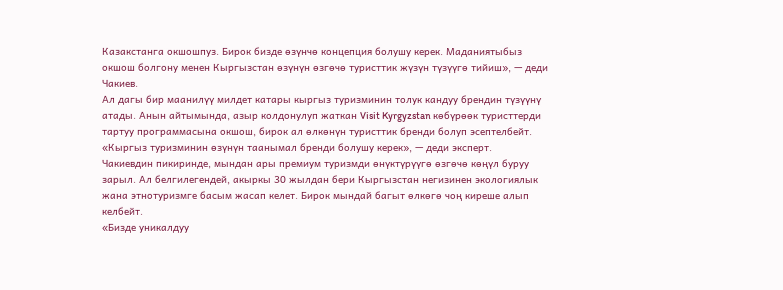Казакстанга окшошпуз. Бирок бизде өзүнчө концепция болушу керек. Маданиятыбыз окшош болгону менен Кыргызстан өзүнүн өзгөчө туристтик жүзүн түзүүгө тийиш», — деди Чакиев.
Ал дагы бир маанилүү милдет катары кыргыз туризминин толук кандуу брендин түзүүнү атады. Анын айтымында, азыр колдонулуп жаткан Visit Kyrgyzstan көбүрөөк туристтерди тартуу программасына окшош, бирок ал өлкөнүн туристтик бренди болуп эсептелбейт.
«Кыргыз туризминин өзүнүн таанымал бренди болушу керек», — деди эксперт.
Чакиевдин пикиринде, мындан ары премиум туризмди өнүктүрүүгө өзгөчө көңүл буруу зарыл. Ал белгилегендей, акыркы 30 жылдан бери Кыргызстан негизинен экологиялык жана этнотуризмге басым жасап келет. Бирок мындай багыт өлкөгө чоң киреше алып келбейт.
«Бизде уникалдуу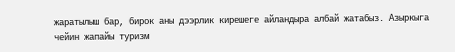жаратылыш бар, бирок аны дээрлик кирешеге айландыра албай жатабыз. Азыркыга чейин жапайы туризм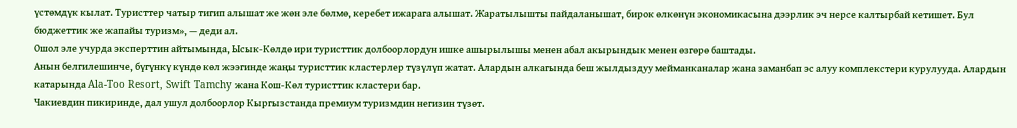үстөмдүк кылат. Туристтер чатыр тигип алышат же жөн эле бөлмө, керебет ижарага алышат. Жаратылышты пайдаланышат, бирок өлкөнүн экономикасына дээрлик эч нерсе калтырбай кетишет. Бул бюджеттик же жапайы туризм», — деди ал.
Ошол эле учурда эксперттин айтымында, Ысык-Көлдө ири туристтик долбоорлордун ишке ашырылышы менен абал акырындык менен өзгөрө баштады.
Анын белгилешинче, бүгүнкү күндө көл жээгинде жаңы туристтик кластерлер түзүлүп жатат. Алардын алкагында беш жылдыздуу мейманканалар жана заманбап эс алуу комплекстери курулууда. Алардын катарында Ala-Too Resort, Swift Tamchy жана Кош-Көл туристтик кластери бар.
Чакиевдин пикиринде, дал ушул долбоорлор Кыргызстанда премиум туризмдин негизин түзөт.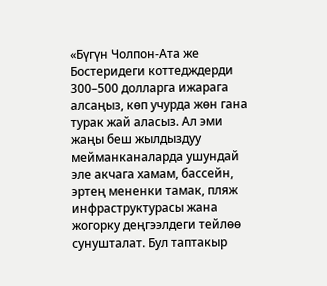«Бүгүн Чолпон-Ата же Бостеридеги коттедждерди 300–500 долларга ижарага алсаңыз, көп учурда жөн гана турак жай аласыз. Ал эми жаңы беш жылдыздуу мейманканаларда ушундай эле акчага хамам, бассейн, эртең мененки тамак, пляж инфраструктурасы жана жогорку деңгээлдеги тейлөө сунушталат. Бул таптакыр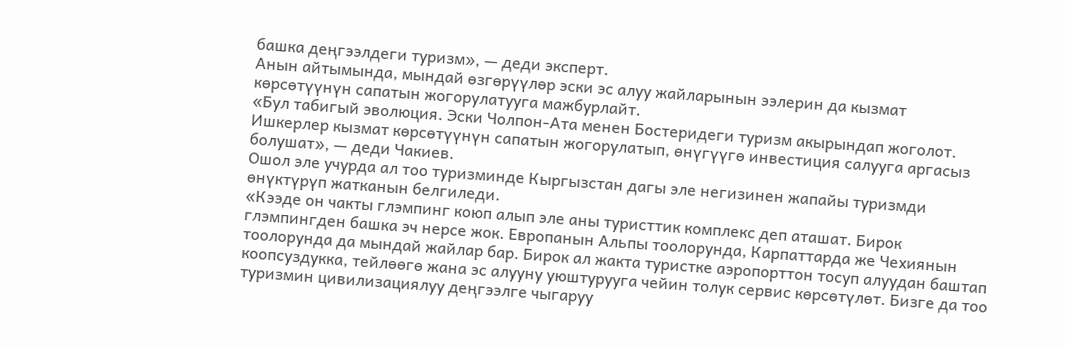башка деңгээлдеги туризм», — деди эксперт.
Анын айтымында, мындай өзгөрүүлөр эски эс алуу жайларынын ээлерин да кызмат көрсөтүүнүн сапатын жогорулатууга мажбурлайт.
«Бул табигый эволюция. Эски Чолпон-Ата менен Бостеридеги туризм акырындап жоголот. Ишкерлер кызмат көрсөтүүнүн сапатын жогорулатып, өнүгүүгө инвестиция салууга аргасыз болушат», — деди Чакиев.
Ошол эле учурда ал тоо туризминде Кыргызстан дагы эле негизинен жапайы туризмди өнүктүрүп жатканын белгиледи.
«Кээде он чакты глэмпинг коюп алып эле аны туристтик комплекс деп аташат. Бирок глэмпингден башка эч нерсе жок. Европанын Альпы тоолорунда, Карпаттарда же Чехиянын тоолорунда да мындай жайлар бар. Бирок ал жакта туристке аэропорттон тосуп алуудан баштап коопсуздукка, тейлөөгө жана эс алууну уюштурууга чейин толук сервис көрсөтүлөт. Бизге да тоо туризмин цивилизациялуу деңгээлге чыгаруу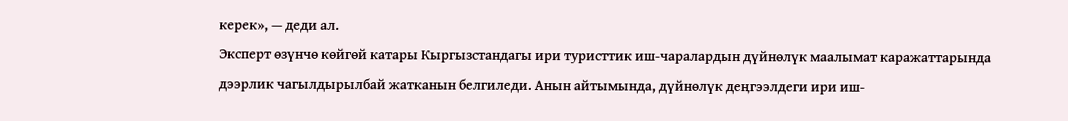керек», — деди ал.
Эксперт өзүнчө көйгөй катары Кыргызстандагы ири туристтик иш-чаралардын дүйнөлүк маалымат каражаттарында дээрлик чагылдырылбай жатканын белгиледи. Анын айтымында, дүйнөлүк деңгээлдеги ири иш-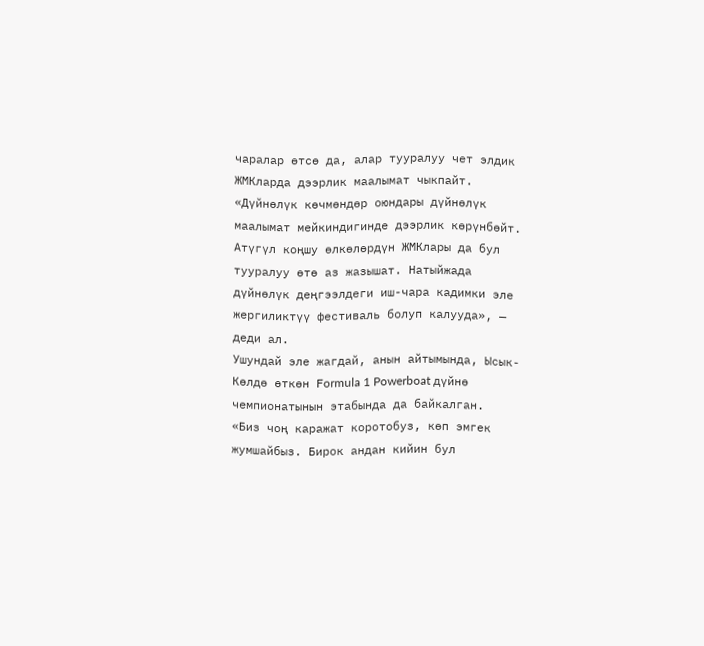чаралар өтсө да, алар тууралуу чет элдик ЖМКларда дээрлик маалымат чыкпайт.
«Дүйнөлүк көчмөндөр оюндары дүйнөлүк маалымат мейкиндигинде дээрлик көрүнбөйт. Атүгүл коңшу өлкөлөрдүн ЖМКлары да бул тууралуу өтө аз жазышат. Натыйжада дүйнөлүк деңгээлдеги иш-чара кадимки эле жергиликтүү фестиваль болуп калууда», — деди ал.
Ушундай эле жагдай, анын айтымында, Ысык-Көлдө өткөн Formula 1 Powerboat дүйнө чемпионатынын этабында да байкалган.
«Биз чоң каражат коротобуз, көп эмгек жумшайбыз. Бирок андан кийин бул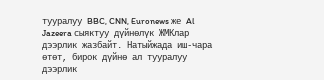тууралуу BBC, CNN, Euronews же Al Jazeera сыяктуу дүйнөлүк ЖМКлар дээрлик жазбайт. Натыйжада иш-чара өтөт, бирок дүйнө ал тууралуу дээрлик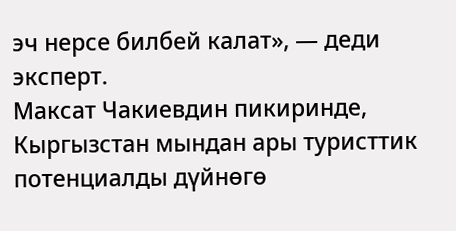эч нерсе билбей калат», — деди эксперт.
Максат Чакиевдин пикиринде, Кыргызстан мындан ары туристтик потенциалды дүйнөгө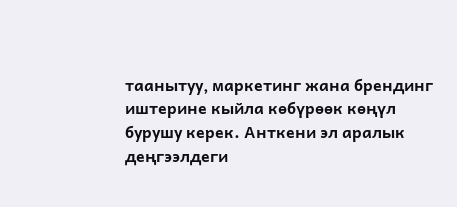таанытуу, маркетинг жана брендинг иштерине кыйла көбүрөөк көңүл бурушу керек. Анткени эл аралык деңгээлдеги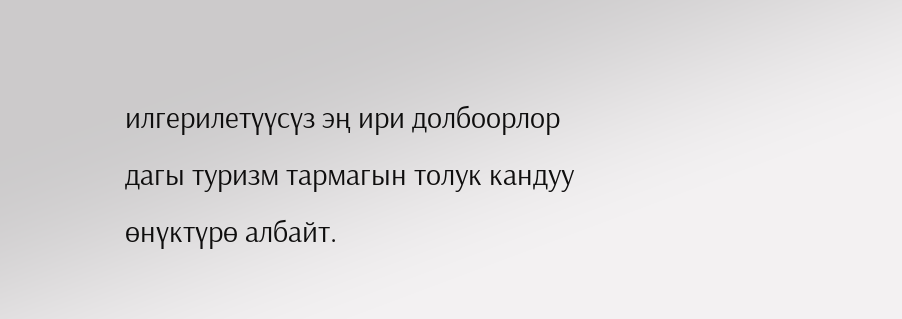илгерилетүүсүз эң ири долбоорлор дагы туризм тармагын толук кандуу өнүктүрө албайт.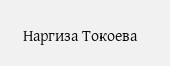Наргиза Токоева